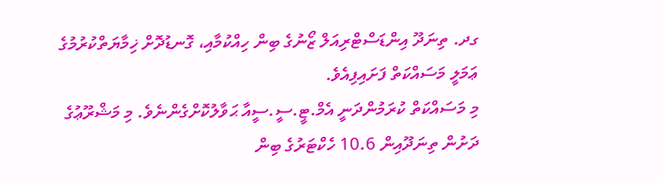ގދ. ތިނަދޫ އިންޑަސްޓްރިއަލް ޒޯނުގެ ބިން ހިއްކުމާއި، ގޮނޑުދޮށް ޚިމާޔަތްކުރުމުގެ ޢަމަލީ މަސައްކަތް ފަށައިފިއެވެ.
މި މަސައްކަތް ކުރަމުންދަނީ އެމް.ޓީ.ސީ.ސީއާ ޙަވާލުކޮށްގެންނެވެ. މި މަޝްރޫޢުގެ ދަށުން ތިނަދޫއިން 10.6 ހެކްޓަރުގެ ބިން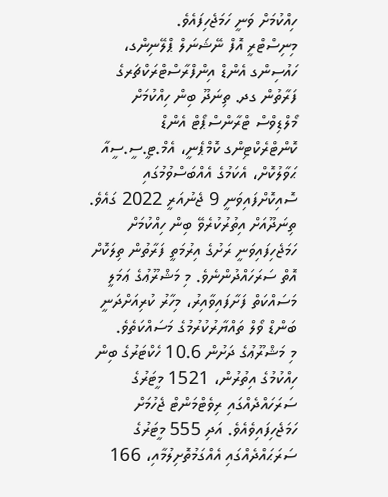ހިއްކުމަށް ވަނީ ހަމަޖެހިފައެވެ.
މިނިސްޓްރީ އޮފް ނޭޝަނަލް ޕްލޭނިންގ، ހައުސިންގ އެންޑް އިންފްރާސްޓްރަކްޗަރގެ ފަރާތުން ގދ. ތިނަދޫ ބިން ހިއްކުމަށް މޯލްޑިވްސް ޓްރާންސްޕޯޓް އެންޑް ކޮންޓްރެކްޓިންގ ކޮމްޕެނީ، އެމް.ޓީ.ސީ.ސީއާ ޙަވާލުކޮށް، އެކަމުގެ އެއްބަސްވުމުގައި ސޮއިކޮށްފައިވަނީ 9 ޖެނުއަރީ 2022 ގައެވެ.
ތިނަދޫއަށް އިތުރުކުރެވޭ ބިން ހިއްކުމަށް ހަމަޖެހިފައިވަނީ ރަށުގެ އިރުމަތީ ފަރާތުން ތިލަކޮށް އޮތް ސަރަހައްދުންނެވެ. މި މަޝްރޫޢުގެ ޢަމަލީ މަސައްކަތް ފަށާފައިވާއިރު، މިހާރު ކުރިއަށްދަނީ ބަންޑް ވޯލް ތައްޔާރުކުރުމުގެ މަސައްކަތެވެ.
މި މަޝްރޫޢުގެ ދަށުން 10.6 ހެކްޓަރުގެ ބިން ހިއްކުމުގެ އިތުރުން، 1521 މީޓަރުގެ ސަރަހައްދެއްގައި ރިވެޓްމަންޓް ޖެހުމަށް ހަމަޖެހިފައިވެއެވެ. އަދި 555 މީޓަރުގެ ސަރަޙައްދެއްގައި އެއްގަމުތޮށިލުމާއި، 166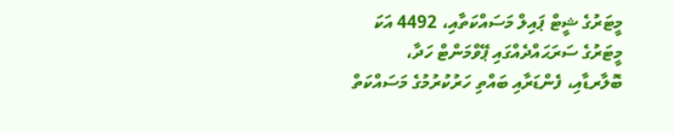މީޓަރުގެ ޝީޓް ޕައިލް މަސައްކަތާއި، 4492 އަކަ މީޓަރުގެ ސަރަޙައްދެއްގައި ޕޭވްމަންޓް ހަދާ، ބޮލާރޑާއި، ފެންޑަރާއި ބައްތި ހަރުކުރުމުގެ މަސައްކަތް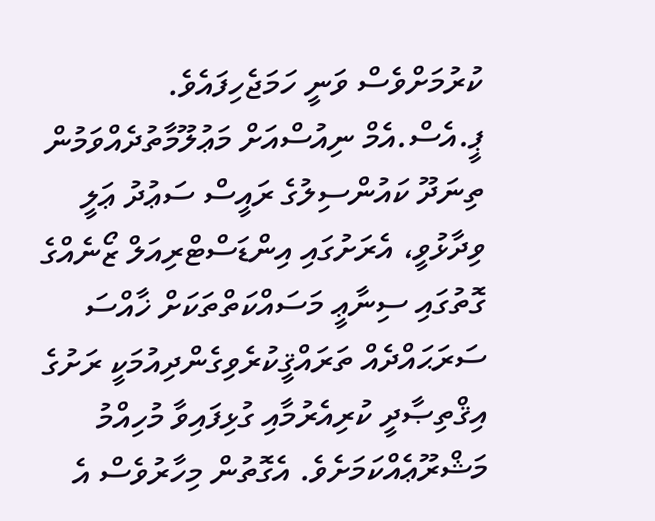ކުރުމަށްވެސް ވަނީ ހަމަޖެހިފައެވެ.
ޕީ.އެސް.އެމް ނިއުސްއަށް މަޢުލޫމާތުދެއްވަމުން ތިނަދޫ ކައުންސިލުގެ ރައީސް ސަޢުދު ޢަލީ ވިދާޅުވީ، އެރަށުގައި އިންޑަސްޓްރިއަލް ޒޯނެއްގެ ގޮތުގައި ސިނާޢީ މަސައްކަތްތަކަށް ޚާއްސަ ސަރަޙައްދެއް ތަރައްޤީކުރެވިގެންދިއުމަކީ ރަށުގެ އިޤްތިޞާދީ ކުރިއެރުމާއި ގުޅިފައިވާ މުހިއްމު މަޝްރޫޢެއްކަމަށެވެ. އެގޮތުން މިހާރުވެސް އެ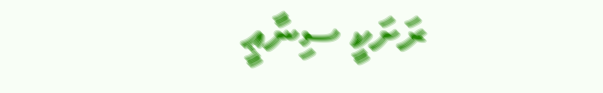ރަށަކީ ސިނާޢީ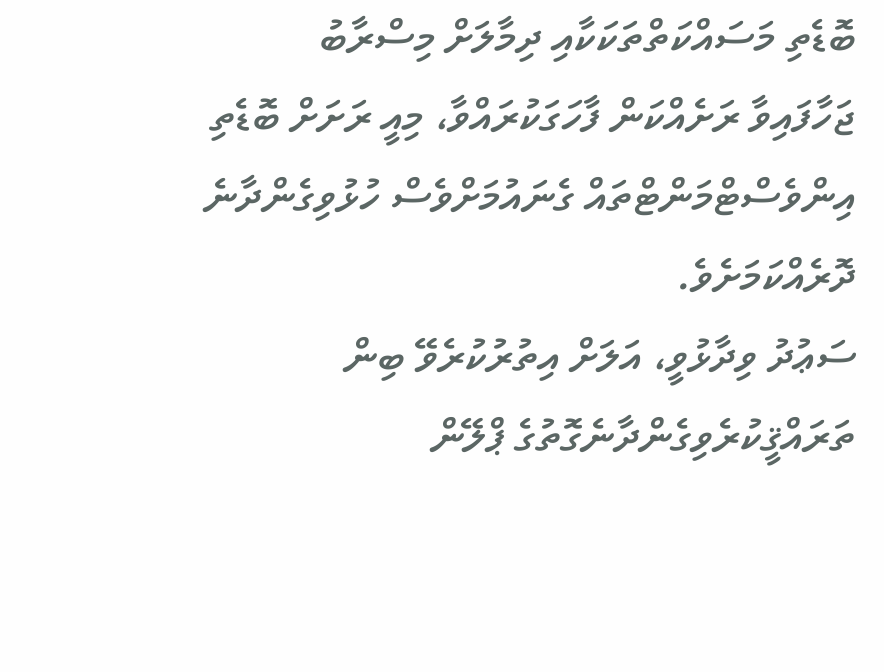ބޮޑެތި މަސައްކަތްތަކަކާއި ދިމާލަށް މިސްރާބު ޖަހާފައިވާ ރަށެއްކަން ފާހަގަކުރައްވާ، މިއީ ރަށަށް ބޮޑެތި އިންވެސްޓްމަންޓްތައް ގެނައުމަށްވެސް ހުޅުވިގެންދާނެ ދޮރެއްކަމަށެވެ.
ސަޢުދު ވިދާޅުވީ، އަލަށް އިތުރުކުރެވޭ ބިން ތަރައްޤީކުރެވިގެންދާނެގޮތުގެ ޕްލޭން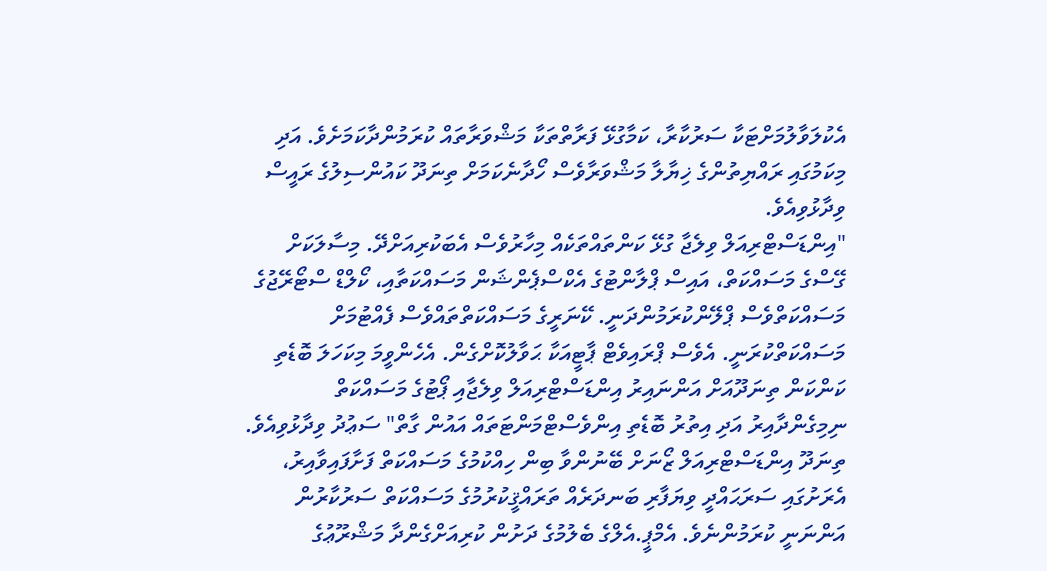އެކުލަވާލުމަށްޓަކާ ސަރުކާރާ، ކަމާގުޅޭ ފަރާތްތަކާ މަޝްވަރާތައް ކުރަމުންދާކަމަށެވެ. އަދި މިކަމުގައި ރައްޔިތުންގެ ޚިޔާލާ މަޝްވަރާވެސް ހޯދާނެކަމަށް ތިނަދޫ ކައުންސިލުގެ ރައީސް ވިދާޅުވިއެވެ.
"އިންޑަސްޓްރިއަލް ވިލެޖާ ގުޅޭ ކަންތައްތަކެއް މިހާރުވެސް އެބަކުރިއަށްދޭ. މިސާލަކަށް ގޭސްގެ މަސައްކަތް، އައިސް ޕްލާންޓުގެ އެކްސްޕެންޝަން މަސައްކަތާއި، ކޯލްޑް ސްޓޯރޭޖުގެ މަސައްކަތްވެސް ޕްލޭންކުރަމުންދަނީ. ކޭނަރީގެ މަސައްކަތްތައްވެސް ފެއްޓުމަށް މަސައްކަތްކުރަނީ. އެވެސް ޕްރައިވެޓް ޕާޓީއަކާ ޙަވާލުކޮށްގެން. އެހެންވީމަ މިކަހަލަ ބޮޑެތި ކަންކަން ތިނަދޫއަށް އަންނައިރު އިންޑަސްޓްރިއަލް ވިލެޖާއި ޕޯޓުގެ މަސައްކަތް ނިމިގެންދާއިރު އަދި އިތުރު ބޮޑެތި އިންވެސްޓްމަންޓަތައް އައުން ގާތް" ސަޢުދު ވިދާޅުވިއެވެ.
ތިނަދޫ އިންޑަސްޓްރިއަލް ޒޯނަށް ބޭނުންވާ ބިން ހިއްކުމުގެ މަސައްކަތް ފަށާފައިވާއިރު، އެރަށުގައި ސަރަޙައްދީ ވިޔަފާރި ބަނދަރެއް ތަރައްޤީކުރުމުގެ މަސައްކަތް ސަރުކާރުން އަންނަނީ ކުރަމުންނެވެ. އެމްޕީ.އެލްގެ ބެލުމުގެ ދަށުން ކުރިއަށްގެންދާ މަޝްރޫޢުގެ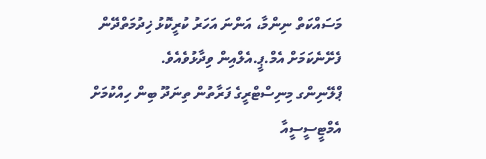މަސައްކަތް ނިންމާ، އަންނަ އަހަރު ކުރީކޮޅު ޚިދުމަތްދޭން ފެށޭނެކަމަށް އެމް.ޕީ.އެލްއިން ވިދާޅުވެއެވެ.
ޕްލޭނިންގ މިނިސްޓްރީގެ ފަރާތުން ތިނަދޫ ބިން ހިއްކުމަށް އެމްޓީސީސީއާ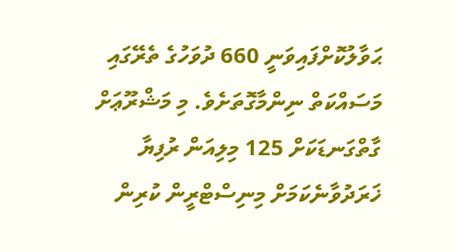ޙަވާލުކޮށްފައިވަނީ 660 ދުވަހުގެ ތެރޭގައި މަސައްކަތް ނިންމާގޮތަށެވެ. މި މަޝްރޫޢަށް ގާތްގަނޑަކަށް 125 މިލިއަން ރުފިޔާ ޚަރަދުވާނެކަމަށް މިނިސްޓްރީން ކުރިން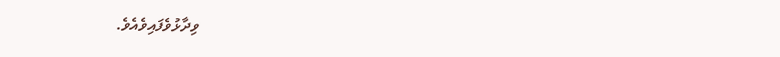ވިދާޅުވެފައިވެއެވެ.